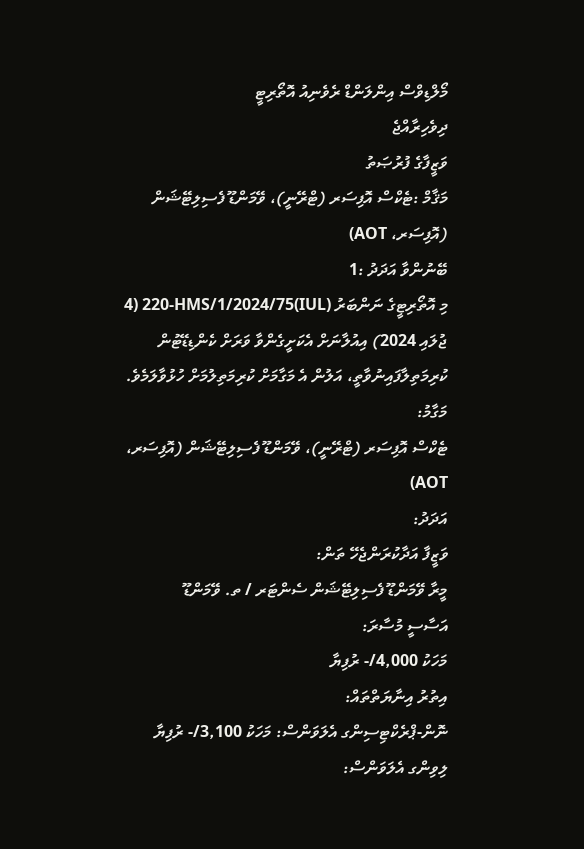މޯލްޑިވްސް އިންލަންޑް ރެވެނިއު އޮތޯރިޓީ
ދިވެހިރާއްޖެ
ވަޒީފާގެ ފުރުޞަތު
މަޤާމް :ޓެކްސް އޮފިސަރ (ޓްރޭނީ)، ވޭމަންޑޫ ފެސިލިޓޭޝަން (އޮފިސަރ، AOT)
ބޭނުންވާ އަދަދު :1
މި އޮތޯރިޓީގެ ނަންބަރު (IUL)220-HMS/1/2024/75 (4 ޖުލައި 2024) އިއުލާނަށް އެކަށީގެންވާ ވަރަށް ކެންޑިޑޭޓުން ކުރިމަތިލާފައިނުވާތީ، އަލުން އެ މަގާމަށް ކުރިމަތިލުމަށް ހުޅުވާލަމެވެ.
މަގާމު:
ޓެކްސް އޮފިސަރ (ޓްރޭނީ)، ވޭމަންޑޫ ފެސިލިޓޭޝަން (އޮފިސަރ، AOT)
އަދަދު:
ވަޒީފާ އަދާކުރަންޖެހޭ ތަން:
މީރާ ވޭމަންޑޫ ފެސިލިޓޭޝަން ސެންޓަރ / ތ. ވޭމަންޑޫ
އަސާސީ މުސާރަ:
މަހަކު 4,000/- ރުފިޔާ
އިތުރު އިނާޔަތްތައް:
ނޮން-ޕްރެކްޓިސިންގ އެލަވަންސް: މަހަކު 3,100/- ރުފިޔާ
ލިވިންގ އެލަވަންސް: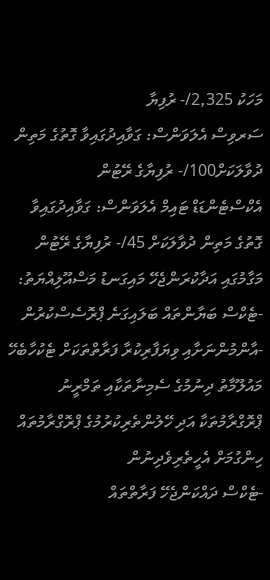މަހަކު 2,325/- ރުފިޔާ
ސަރވިސް އެލަވަންސް: ގަވާއިދުގައިވާ ގޮތުގެ މަތިން ދުވާލަކަށް100/- ރުފިޔާގެ ރޭޓުން
އެކްސްޓެންޑަޑް ޓައިމް އެލަވަންސް: ގަވާއިދުގައިވާ ގޮތުގެ މަތިން ދުވާލަކަށް 45/- ރުފިޔާގެ ރޭޓުން
މަގާމުގައި އަދާކުރަންޖެހޭ މައިގަނޑު މަސްއޫލިއްޔަތު:
-ޓެކްސް ބަޔާންތައް ބަލައިގަނެ ޕްރޮސެސްކުރުން
-އާންމުންނަށާއި ވިޔަފާރިކުރާ ފަރާތްތަކަށް ޓެކުހާބެހޭ މައުލޫމާތު ދިނުމުގެ ސެމިނާތަކާއި ތަމްރީނު ޕްރޮގްރާމުތަކާ އަދި ހޭލުންތެރިކުރުމުގެ ޕްރޮގްރާމުތައް ހިންގުމަށް އެހީތެރިވެދިނުން
-ޓެކްސް ދައްކަންޖެހޭ ފަރާތްތައް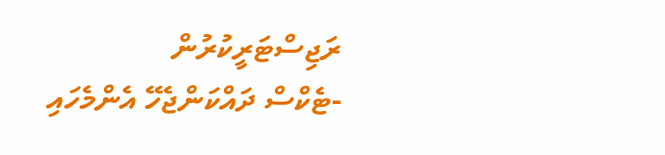ރަޖިސްޓަރީކުރުން
-ޓެކްސް ދައްކަންޖެހޭ އެންމެހައި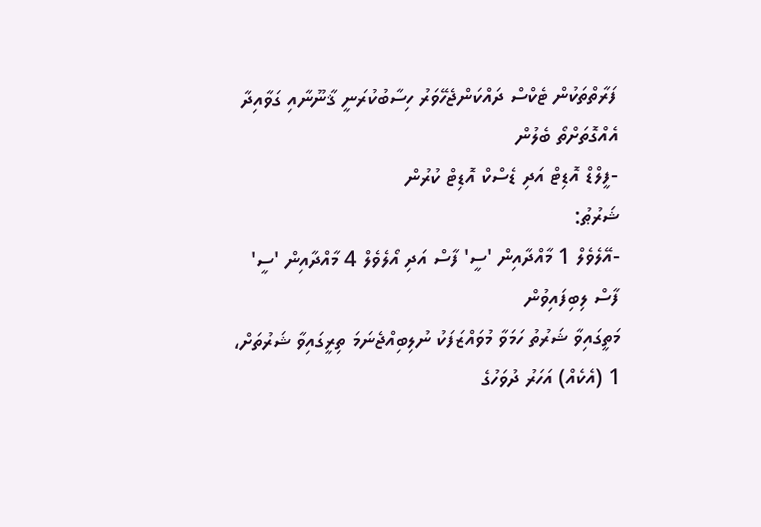ފަރާތްތަކުން ޓެކްސް ދައްކަންޖެހޭވަރު ހިސާބުކުރަނީ ޤާނޫނާއި ގަވާއިދާ އެއްގޮތަށްތޯ ބެލުން
-ފީލްޑް އޮޑިޓް އަދި ޑެސްކް އޮޑިޓް ކުރުން
ޝަރުޠު:
-އޭލެވެލް 1 މާއްދާއިން 'ސީ' ފާސް އަދި އޯލެވެލް 4 މާއްދާއިން 'ސީ' ފާސް ލިބިފައިވުން
މަތީގައިވާ ޝަރުތު ހަމަވާ މުވައްޒަފަކު ނުލިބިއްޖެނަމަ ތިރީގައިވާ ޝަރުތަށް، 1 (އެކެއް) އަހަރު ދުވަހުގެ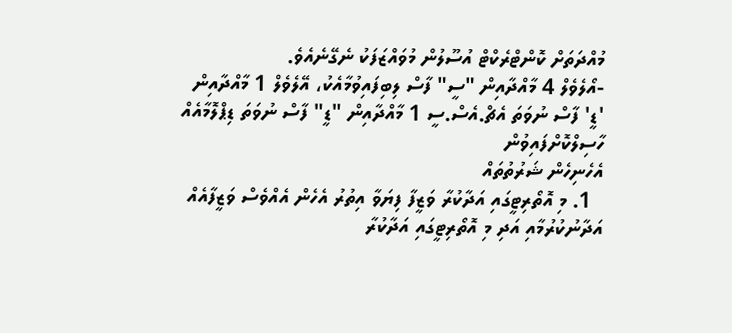މުއްދަތަށް ކޮންޓްރެކްޓް އުސޫލުން މުވައްޒަފަކު ނެގޭނެއެވެ.
-އޯލެވެލް 4 މާއްދާއިން "ސީ" ފާސް ލިބިފައިވުމާއެކު، އޭލެވެލް 1 މާއްދާއިން 'ޑީ' ފާސް ނުވަތަ އެޗް.އެސް.ސީ 1 މާއްދާއިން "ޑީ" ފާސް ނުވަތަ ޑިޕްލޮމާއެއް ހާސިލްކޮށްފައިވުން
އެހެނިހެން ޝަރުތުތައް
  1. މި އޮތޯރިޓީގައި އަދާކުރާ ވަޒީފާ ފިޔަވާ އިތުރު އެހެން އެއްވެސް ވަޒީފާއެއް އަދާނުކުރުމާއި އަދި މި އޮތޯރިޓީގައި އަދާކުރާ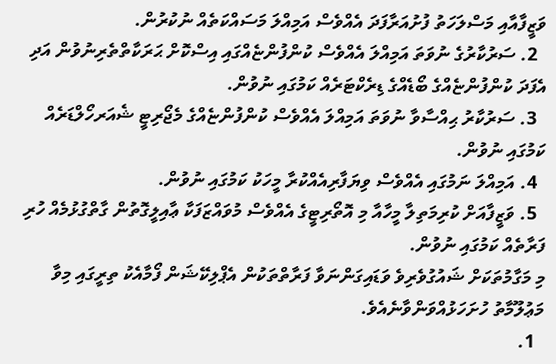ވަޒީފާއާއި މަސްލަހަތު ފުށުއަރާފަދަ އެއްވެސް އަމިއްލަ މަސައްކަތެއް ނުކުރުން.
  2. ސަރުކާރުގެ ނުވަތަ އަމިއްލަ އެއްވެސް ކުންފުންޏެއްގައި އިސްކޮށް ޙަރަކާތްތެރިނުވުން އަދި އެފަދަ ކުންފުންޏެއްގެ ބޯޑެއްގެ ޑިރެކްޓަރެއް ކަމުގައި ނުވުން.
  3. ސަރުކާރު ޙިއްސާވާ ނުވަތަ އަމިއްލަ އެއްވެސް ކުންފުންޏެއްގެ މެޖޯރިޓީ ޝެއަރހޯލްޑަރެއް ކަމުގައި ނުވުން.
  4. އަމިއްލަ ނަމުގައި އެއްވެސް ވިޔަފާރިއެއްކުރާ މީހަކު ކަމުގައި ނުވުން.
  5. ވަޒީފާއަށް ކުރިމަތިލާ މީހާއާ މި އޮތޯރިޓީގެ އެއްވެސް މުވައްޒަފަކާ ޢާއިލީގޮތުން ގާތްގުޅުމެއް ހުރި ފަރާތެއް ކަމުގައި ނުވުން.
މި މަގާމުތަކަށް ޝައުގުވެރިވެ ވަޑައިގަންނަވާ ފަރާތްތަކުން އެޕްލިކޭޝަން ފޯމާއެކު ތިރީގައި މިވާ މަޢުލޫމާތު ހުށަހަޅުއްވަންވާނެއެވެ.
  1.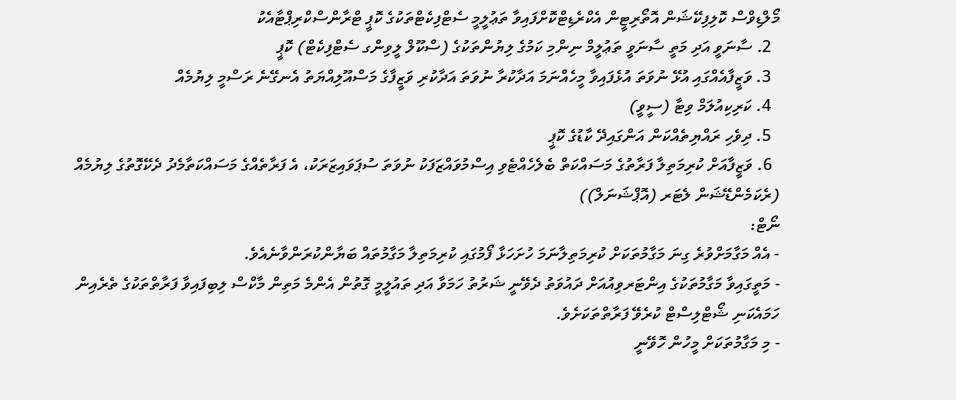މޯލްޑިވްސް ކޮލިފިކޭޝަން އޮތޯރިޓީން އެކްރެޑިޓްކޮށްފައިވާ ތަޢުލީމީ ސެޓްފިކެޓްތަކުގެ ކޮޕީ ޓްރާންސްކްރިޕްޓާއެކު
  2. ސާނަވީ އަދި މަތީ ސާނަވީ ތަޢުލީމް ނިންމި ކަމުގެ ލިޔުންތަކުގެ (ސްކޫލް ލީވިންގ ސެޓްފިކެޓް) ކޮޕީ
  3. ވަޒީފާއެއްގައި އުޅޭ ނުވަތަ އުޅެފައިވާ މީހެއްނަމަ އަދާކުރާ ނުވަތަ އަދާކުރި ވަޒީފާގެ މަސްއޫލިއްޔަތު އެނގޭނެ ރަސްމީ ލިޔުމެއް
  4. ކަރިކިއުލަމް ވިޓާ (ސީވީ)
  5. ދިވެހި ރައްޔިތެއްކަން އަންގައިދޭ ކާޑުގެ ކޮޕީ
  6. ވަޒީފާއަށް ކުރިމަތިލާ ފަރާތުގެ މަސައްކަތް ބެލެހެއްޓެވި އިސްމުވައްޒަފަކު ނުވަތަ ސުޕަވައިޒަރަކު، އެ ފަރާތެއްގެ މަސައްކަތާމެދު ދެކޭގޮތުގެ ލިޔުމެއް (ރެކަމެންޑޭޝަން ލެޓަރ (އޮޕްޝަނަލް))
ނޯޓް:
- އެއް މަގާމަށްވުރެ ގިނަ މަގާމުތަކަށް ކުރިމަތިލާނަމަ ހުށަހަޅާ ފޯމުގައި ކުރިމަތިލާ މަގާމުތައް ބަޔާންކުރަންވާނެއެވެ.
- މަތީގައިވާ މަގާމުތަކުގެ އިންޓަރވިއުއަށް ދައުވަތު ދެވޭނީ ޝަރުތު ހަމަވާ އަދި ތައުލީމީ ގޮތުން އެންމެ މަތިން މާކްސް ލިބިފައިވާ ފަރާތްތަކުގެ ތެރެއިން ހަމައެކަނި ޝޯޓްލިސްޓް ކުރެވޭ ފަރާތްތަކަށެވެ.
- މި މަގާމުތަކަށް މީހުން ހޮވޭނީ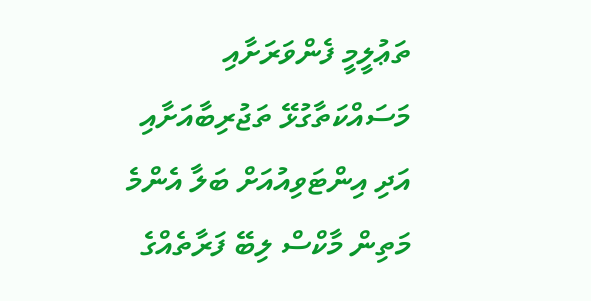ތަޢުލީމީ ފެންވަރަށާއި މަސައްކަތާގުޅޭ ތަޖުރިބާއަށާއި އަދި އިންޓަވިއުއަށް ބަލާ އެންމެ މަތިން މާކްސް ލިބޭ ފަރާތެއްގެ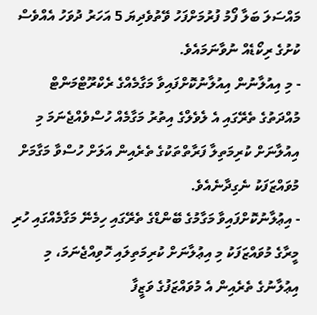މައްސަލަ ބަލާ ފޯމު ފުރުމަށްފަހު ވޭތުވެދިޔަ 5 އަހަރު ދުވަހު އެއްވެސް ކުށުގެ ރިކޯޑެއް ނުވާނަމައެވެ.
- މި އިއުލާނުން އިއުލާނުކޮށްފައިވާ މަގާމެއްގެ ރެކްރޫޓްމަންޓް މުއްދަތުގެ ތެރޭގައި އެ ލެވެލްގެ އިތުރު މަގާމެއް ހުސްވެއްޖެނަމަ މި އިއުލާނަށް ކުރިމަތިލާ ފަރާތްތަކުގެ ތެރެއިން އަލަށް ހުސްވާ މަގާމަށް މުވައްޒަފަކު ނެގިދާނެއެވެ.
- އިޢުލާނުކޮށްފައިވާ މަގާމުގެ ބޭންޑްގެ ތެރޭގައި ހިމެނޭ މަގާމެއްގައި ހުރި މީރާގެ މުވައްޒަފަކު މި އިޢުލާނަށް ކުރިމަތިލައި ހޮވިއްޖެނަމަ، މި އިޢުލާނުގެ ތެރެއިން އެ މުވައްޒަފުގެ ވަޒީފާ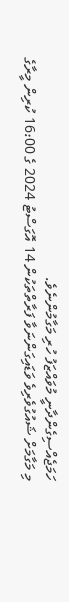ހަމަޖެއްސިގެންދާނީ މުވައްޒަފު ހުރި މަގާމުންނެވެ.
މި މަގާމަށް ޝައުގުވެރިވެ ވަޑައިގަންނަވާ ފަރާތްތަކުން 14 އޮގަސްޓު 2024 ގެ 16:00 ކުރިން މީރާގެ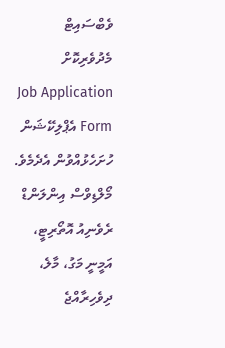ވެބްސައިޓް މެދުވެރިކޮށް
Job Application Form އެޕްލިކޭޝަން ހުށަހެޅުއްވުން އެދެމެވެ.
މޯލްޑިވްސް އިންލަންޑް ރެވެނިއު އޮތޯރިޓީ، އަމީނީ މަގު، މާލެ، ދިވެހިރާއްޖެ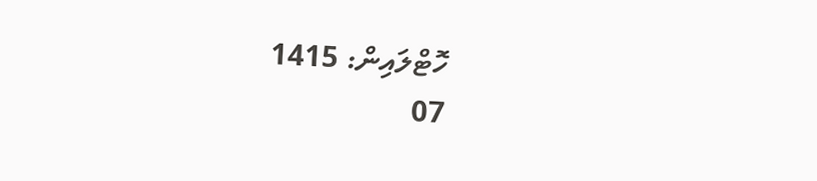ހޮޓްލައިން: 1415
07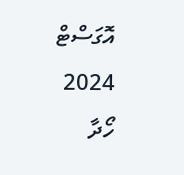އޮގަސްޓް 2024
ހޯދާ